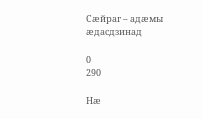Сæйраг – адæмы æдасдзинад

0
290

Нæ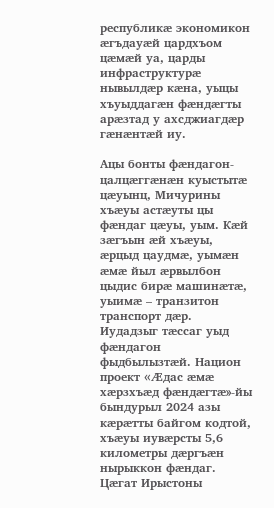республикæ экономикон æгъдауæй цардхъом цæмæй уа, царды инфраструктурæ нывылдæр кæна, уыцы хъуыддагæн фæндæгты арæзтад у ахсджиагдæр гæнæнтæй иу.

Ацы бонты фæндагон-цалцæггæнæн куыстытæ  цæуынц, Мичурины хъæуы астæуты цы фæндаг цæуы, уым. Кæй зæгъын æй хъæуы, æрцыд цаудмæ, уымæн æмæ йыл æрвылбон цыдис бирæ машинæтæ, уыимæ – транзитон транспорт дæр. Иудадзыг тæссаг уыд фæндагон фыдбылызтæй. Национ проект «Æдас æмæ хæрзхъæд фæндæгтæ»-йы бындурыл 2024 азы кæрæтты байгом кодтой, хъæуы иувæрсты 5,6 километры дæргъæн  нырыккон фæндаг. Цæгат Ирыстоны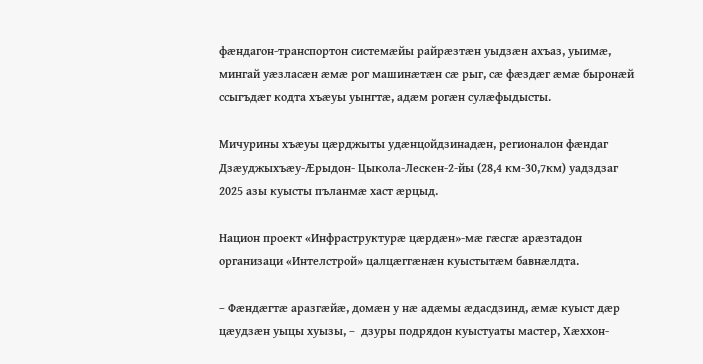фæндагон-транспортон системæйы райрæзтæн уыдзæн ахъаз, уыимæ, мингай уæзласæн æмæ рог машинæтæн сæ рыг, сæ фæздæг æмæ быронæй ссыгъдæг кодта хъæуы уынгтæ, адæм рогæн сулæфыдысты.

Мичурины хъæуы цæрджыты удæнцойдзинадæн, регионалон фæндаг Дзæуджыхъæу-Æрыдон- Цыкола-Лескен-2-йы (28,4 км-30,7км) уадздзаг 2025 азы куысты пъланмæ хаст æрцыд.

Национ проект «Инфраструктурæ цæрдæн»-мæ гæсгæ арæзтадон организаци «Интелстрой» цалцæггæнæн куыстытæм бавнæлдта.

– Фæндæгтæ аразгæйæ, домæн у нæ адæмы æдасдзинд, æмæ куыст дæр цæудзæн уыцы хуызы, –  дзуры подрядон куыстуаты мастер, Хæххон-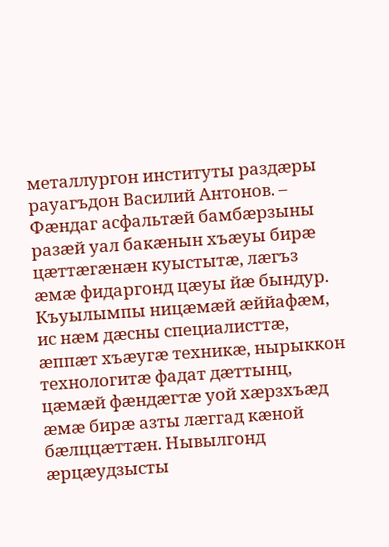металлургон институты раздæры рауагъдон Василий Антонов. – Фæндаг асфальтæй бамбæрзыны разæй уал бакæнын хъæуы бирæ цæттæгæнæн куыстытæ, лæгъз æмæ фидаргонд цæуы йæ бындур. Къуылымпы ницæмæй æййафæм, ис нæм дæсны специалисттæ, æппæт хъæугæ техникæ, нырыккон технологитæ фадат дæттынц, цæмæй фæндæгтæ уой хæрзхъæд æмæ бирæ азты лæггад кæной бæлццæттæн. Нывылгонд æрцæудзысты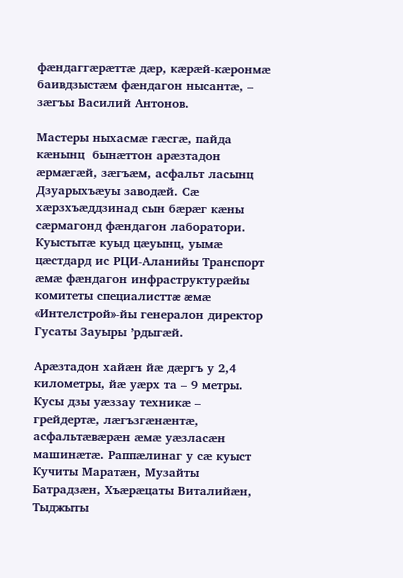фæндаггæрæттæ дæр, кæрæй-кæронмæ баивдзыстæм фæндагон нысантæ, – зæгъы Василий Антонов.

Мастеры ныхасмæ гæсгæ, пайда кæнынц  бынæттон арæзтадон æрмæгæй, зæгъæм, асфальт ласынц Дзуарыхъæуы заводæй. Сæ хæрзхъæддзинад сын бæрæг кæны сæрмагонд фæндагон лаборатори.  Куыстытæ куыд цæуынц, уымæ цæстдард ис РЦИ-Аланийы Транспорт æмæ фæндагон инфраструктурæйы комитеты специалисттæ æмæ «Интелстрой»-йы генералон директор Гусаты Зауыры ’рдыгæй.

Арæзтадон хайæн йæ дæргъ у 2,4 километры, йæ уæрх та – 9 метры. Кусы дзы уæззау техникæ – грейдертæ, лæгъзгæнæнтæ, асфальтæвæрæн æмæ уæзласæн машинæтæ. Раппæлинаг у сæ куыст Кучиты Маратæн, Музайты Батрадзæн, Хъæрæцаты Виталийæн, Тыджыты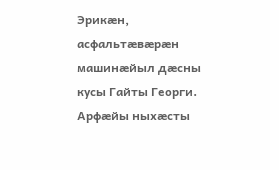Эрикæн, асфальтæвæрæн машинæйыл дæсны кусы Гайты Георги. Арфæйы ныхæсты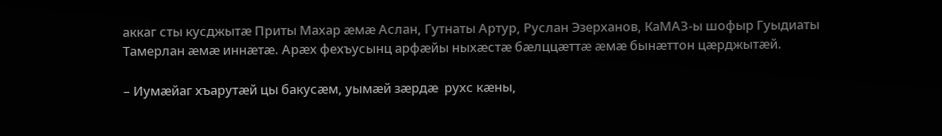аккаг сты кусджытæ Приты Махар æмæ Аслан, Гутнаты Артур, Руслан Эзерханов, КаМАЗ-ы шофыр Гуыдиаты Тамерлан æмæ иннæтæ. Арæх фехъусынц арфæйы ныхæстæ бæлццæттæ æмæ бынæттон цæрджытæй.

– Иумæйаг хъарутæй цы бакусæм, уымæй зæрдæ  рухс кæны,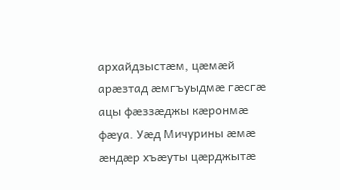архайдзыстæм, цæмæй арæзтад æмгъуыдмæ гæсгæ ацы фæззæджы кæронмæ фæуа. Уæд Мичурины æмæ æндæр хъæуты цæрджытæ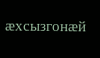æхсызгонæй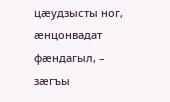цæудзысты ног, æнцонвадат фæндагыл, – зæгъы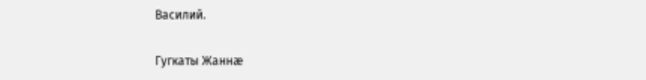Василий.

Гугкаты Жаннæ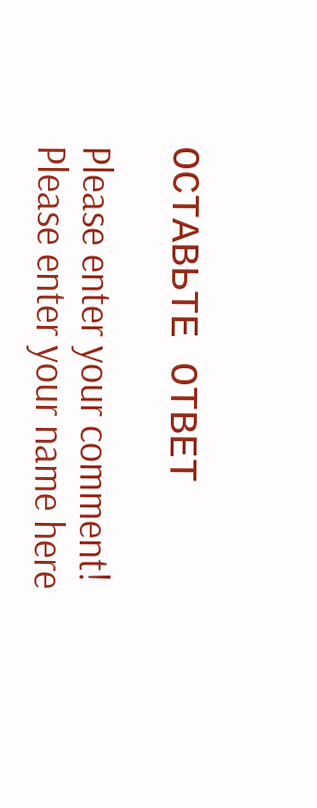ОСТАВЬТЕ ОТВЕТ

Please enter your comment!
Please enter your name here